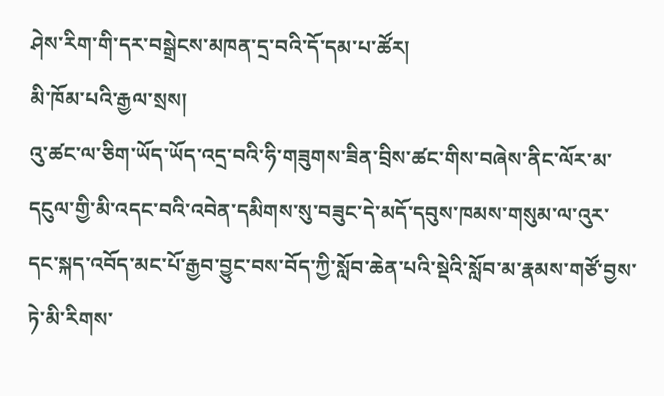ཤེས་རིག་གི་དར་བསྒྲེངས་མཁན་དྲ་བའི་དོ་དམ་པ་ཚོར།
མི་ཁོམ་པའི་རྒྱལ་སྲས།
འུ་ཚང་ལ་ཅིག་ཡོད་ཡོད་འདྲ་བའི་ཧི་གཟུགས་ཟིན་བྲིས་ཚང་གིས་བཞེས་ནིང་ལོར་མ་དངུལ་གྱི་མི་འདང་བའི་འབེན་དམིགས་སུ་བཟུང་དེ་མདོ་དབུས་ཁམས་གསུམ་ལ་འུར་དང་སྐད་འབོད་མང་པོ་རྒྱབ་བྱུང་བས་བོད་ཀྱི་སློབ་ཆེན་པའི་སྡེའི་སློབ་མ་རྣམས་གཙོ་བྱས་ཏེ་མི་རིགས་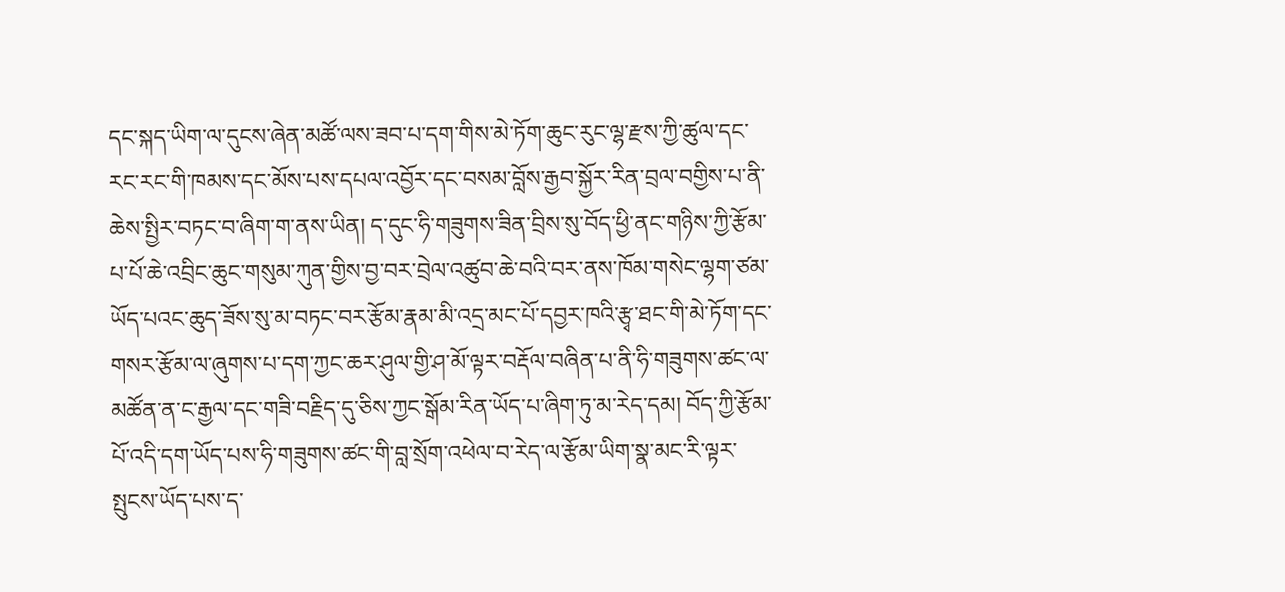དང་སྐད་ཡིག་ལ་དུངས་ཞེན་མཚོ་ལས་ཟབ་པ་དག་གིས་མེ་ཏོག་ཆུང་རུང་ལྷ་རྫས་ཀྱི་ཚུལ་དང་རང་རང་གི་ཁམས་དང་མོས་པས་དཔལ་འབྱོར་དང་བསམ་བློས་རྒྱབ་སྐྱོར་རིན་བྲལ་བགྱིས་པ་ནི་ཆེས་སྤྱིར་བཏང་བ་ཞིག་ག་ནས་ཡིན། ད་དུང་ཧི་གཟུགས་ཟིན་བྲིས་སུ་བོད་ཕྱི་ནང་གཉིས་ཀྱི་རྩོམ་པ་པོ་ཆེ་འབྲིང་ཆུང་གསུམ་ཀུན་གྱིས་བྱ་བར་བྲེལ་འཚུབ་ཆེ་བའི་བར་ནས་ཁོམ་གསེང་ལྷག་ཙམ་ཡོད་པའང་ཆུད་ཟོས་སུ་མ་བཏང་བར་རྩོམ་རྣམ་མི་འདྲ་མང་པོ་དབྱར་ཁའི་རྩྭ་ཐང་གི་མེ་ཏོག་དང་གསར་རྩོམ་ལ་ཞུགས་པ་དག་ཀྱང་ཆར་ཤུལ་གྱི་ཤ་མོ་ལྟར་བརྡོལ་བཞིན་པ་ནི་ཧི་གཟུགས་ཚང་ལ་མཚོན་ན་ང་རྒྱལ་དང་གཟི་བརྗིད་དུ་ཅིས་ཀྱང་སྒོམ་རིན་ཡོད་པ་ཞིག་ཏུ་མ་རེད་དམ། བོད་ཀྱི་རྩོམ་པོ་འདི་དག་ཡོད་པས་ཧི་གཟུགས་ཚང་གི་བླ་སྲོག་འཕེལ་བ་རེད་ལ་རྩོམ་ཡིག་སྣ་མང་རི་ལྟར་སྤུངས་ཡོད་པས་ད་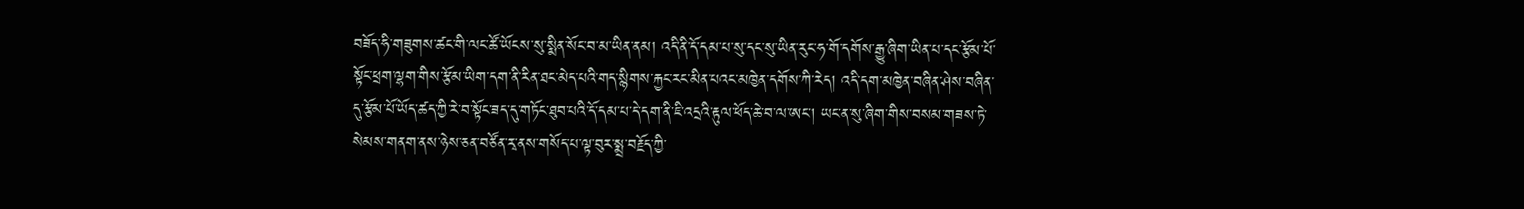བཟོད་ཧི་གཟུགས་ཚང་གི་ལང་ཚོ་ཡོངས་སུ་སྨིན་སོང་བ་མ་ཡིན་ནམ། འདི་ནི་དོ་དམ་པ་སུ་དང་སུ་ཡིན་རུང་ཧ་གོ་དགོས་རྒྱུ་ཞིག་ཡིན་པ་དང་རྩོམ་པོ་སྟོང་ཕྲག་ལྷག་གིས་རྩོམ་ཡིག་དག་ནི་རིན་ཐང་མེད་པའི་གད་སྙིགས་རྐྱང་རང་མིན་པའང་མཁྱེན་དགོས་ཀི་རེད། འདི་དག་མཁྱེན་བཞིན་ཤེས་བཞིན་དུ་རྩོམ་པོ་ཡོད་ཚད་ཀྱི་རེ་བ་སྟོང་ཟད་དུ་གཏོང་ཐུབ་པའི་དོ་དམ་པ་དེ་དག་ནི་ཇི་འདྲའི་རྟུལ་ཕོད་ཆེ་བ་ལ་ཨང་། ཡང་ན་སུ་ཞིག་གིས་བསམ་གཟས་ཏེ་སེམས་གནག་ནས་ཉེས་ཅན་བཙོན་རྭ་ནས་གསོད་པ་ལྟ་བུར་སྨྲ་བརྗོད་ཀྱི་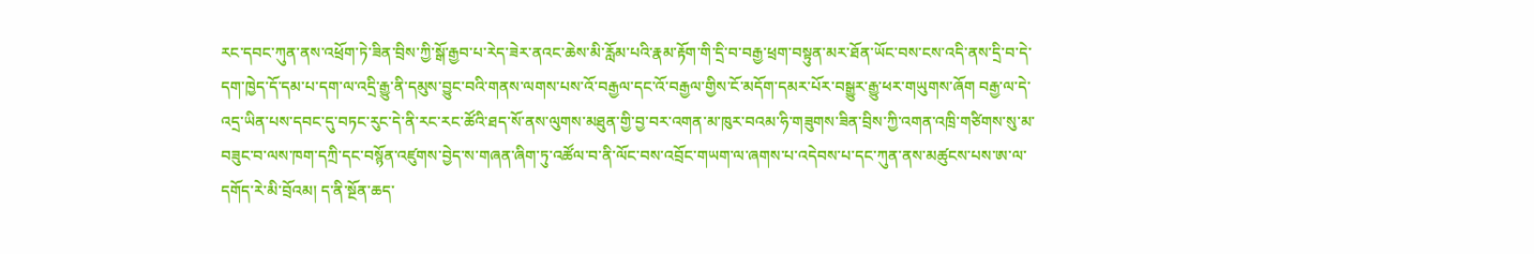རང་དབང་ཀུན་ནས་འཕྲོག་ཏེ་ཟིན་བྲིས་ཀྱི་སྒོ་རྒྱབ་པ་རེད་ཟེར་ནའང་ཆེས་མི་རློམ་པའི་རྣམ་རྟོག་གི་དྲི་བ་བརྒྱ་ཕྲག་བསྟུན་མར་ཐོན་ཡོང་བས་ངས་འདི་ནས་དྲི་བ་དེ་དག་ཁྱེད་དོ་དམ་པ་དག་ལ་འདྲི་རྒྱུ་ནི་དམུས་བྱུང་བའི་གནས་ལགས་པས་འོ་བརྒྱལ་དང་འོ་བརྒྱལ་གྱིས་ངོ་མདོག་དམར་པོར་བསྒྱུར་རྒྱུ་ཕར་གཡུགས་ཞོག བརྒྱ་ལ་དེ་འདྲ་ཡིན་པས་དབང་དུ་བཏང་རུང་དེ་ནི་རང་རང་ཚོའི་ཐད་སོ་ནས་ལུགས་མཐུན་གྱི་བྱ་བར་འགན་མ་ཁུར་བའམ་ཧི་གཟུགས་ཟིན་བྲིས་ཀྱི་འགན་འཁྲི་གཙིགས་སུ་མ་བཟུང་བ་ལས་ཁག་དཀྲི་དང་བསྙོན་འཛུགས་བྱེད་ས་གཞན་ཞིག་ཏུ་འཚོལ་བ་ནི་ལོང་བས་འབྲོང་གཡག་ལ་ཞགས་པ་འདེབས་པ་དང་ཀུན་ནས་མཚུངས་པས་ཨ་ལ་དགོད་རེ་མི་བྲོའམ། ད་ནི་སྔོན་ཆད་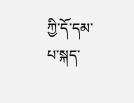ཀྱི་དོ་དམ་པ་སྐད་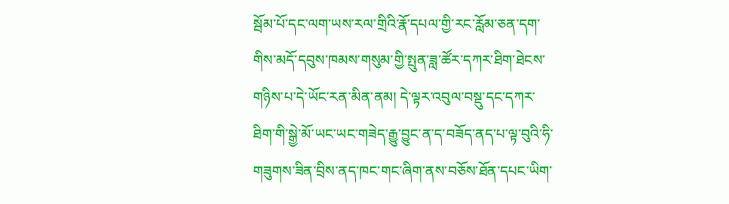སྦོམ་པོ་དང་ལག་ཡས་རལ་གྲིའི་རྣོ་དཔལ་གྱི་རང་རློམ་ཅན་དག་གིས་མདོ་དབུས་ཁམས་གསུམ་གྱི་སྤུན་ཟླ་ཚོར་དཀར་ཐིག་ཐེངས་གཉིས་པ་དེ་ཡོང་རན་མིན་ནམ། དེ་ལྟར་འབུལ་བསྡུ་དང་དཀར་ཐིག་གི་སྒྱེ་མོ་ཡང་ཡང་གཟེད་རྒྱུ་བྱུང་ན་ད་བཟོད་ནད་པ་ལྟ་བུའི་ཧི་གཟུགས་ཟིན་བྲིས་ནད་ཁང་གང་ཞིག་ནས་བཅོས་ཐོན་དཔང་ཡིག་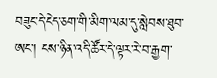བཟུང་དེ་ངེད་ཅག་གི་མིག་ལམ་དུ་སླེབས་ཐུབ་ཨང་། ངས་ཉིན་འདི་ཚོར་དེ་ལྟར་རེ་བ་རྒྱག་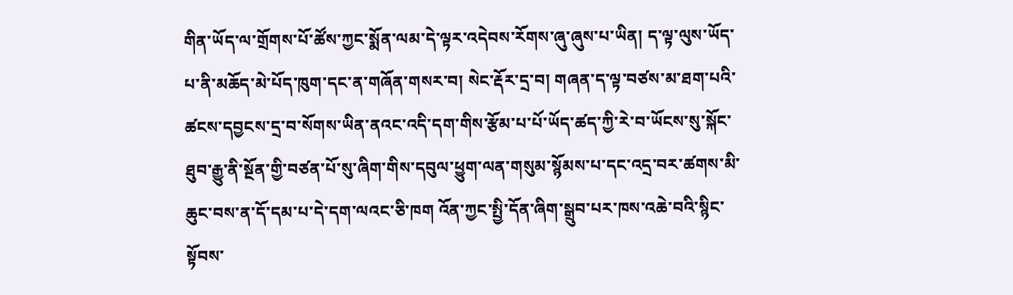གིན་ཡོད་ལ་གྲོགས་པོ་ཚོས་ཀྱང་སྨོན་ལམ་དེ་ལྟར་འདེབས་རོགས་ཞུ་ཞུས་པ་ཡིན། ད་ལྟ་ལུས་ཡོད་པ་ནི་མཆོད་མེ་པོད་ཁུག་དང་ན་གཞོན་གསར་བ། སེང་རྡོར་དྲ་བ། གཞན་ད་ལྟ་བཙས་མ་ཐག་པའི་ཚངས་དབྱངས་དྲ་བ་སོགས་ཡིན་ནའང་འདི་དག་གིས་རྩོམ་པ་པོ་ཡོད་ཚད་ཀྱི་རེ་བ་ཡོངས་སུ་སྐོང་ཐུབ་རྒྱུ་ནི་སྔོན་གྱི་བཙན་པོ་སུ་ཞིག་གིས་དབུལ་ཕྱུག་ལན་གསུམ་སྙོམས་པ་དང་འདྲ་བར་ཚགས་མི་ཆུང་བས་ན་དོ་དམ་པ་དེ་དག་ལའང་ཅི་ཁག འོན་ཀྱང་སྤྱི་དོན་ཞིག་སྒྲུབ་པར་ཁས་འཆེ་བའི་སྙིང་སྟོབས་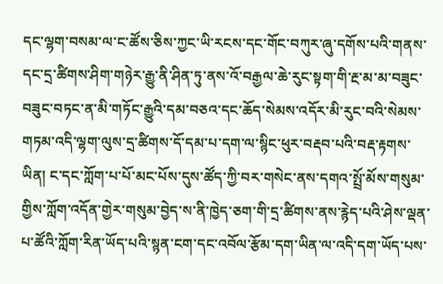དང་ལྷག་བསམ་ལ་ང་ཚོས་ཅིས་ཀྱང་ཡི་རངས་དང་གོང་བཀུར་ཞུ་དགོས་པའི་གནས་དང་དྲ་ཚིགས་ཤིག་གཉེར་རྒྱུ་ནི་ཤིན་ཏུ་ནས་འོ་བརྒྱལ་ཆེ་རུང་སྟག་གི་རྔ་མ་མ་བཟུང་བཟུང་བཏང་ན་མི་གཏོང་རྒྱུའི་དམ་བཅའ་དང་ཆོད་སེམས་འདོར་མི་རུང་བའི་སེམས་གཏམ་འདི་ལྷག་ལུས་དྲ་ཚིགས་དོ་དམ་པ་དག་ལ་སྙིང་ཕུར་བརྡབ་པའི་བརྡ་རྟགས་ཡིན། ང་དང་ཀློག་པ་པོ་མང་པོས་དུས་ཚོད་ཀྱི་བར་གསེང་ནས་དགའ་སྤྲོ་མོས་གསུམ་གྱིས་ཀློག་འདོན་གྱེར་གསུམ་བྱེད་ས་ནི་ཁྱེད་ཅག་གི་དྲ་ཚིགས་ནས་རྙེད་པའི་ཤེས་ལྡན་པ་ཚོའི་ཀློག་རིན་ཡོད་པའི་སྙན་ངག་དང་འབོལ་རྩོམ་དག་ཡིན་ལ་འདི་དག་ཡོད་པས་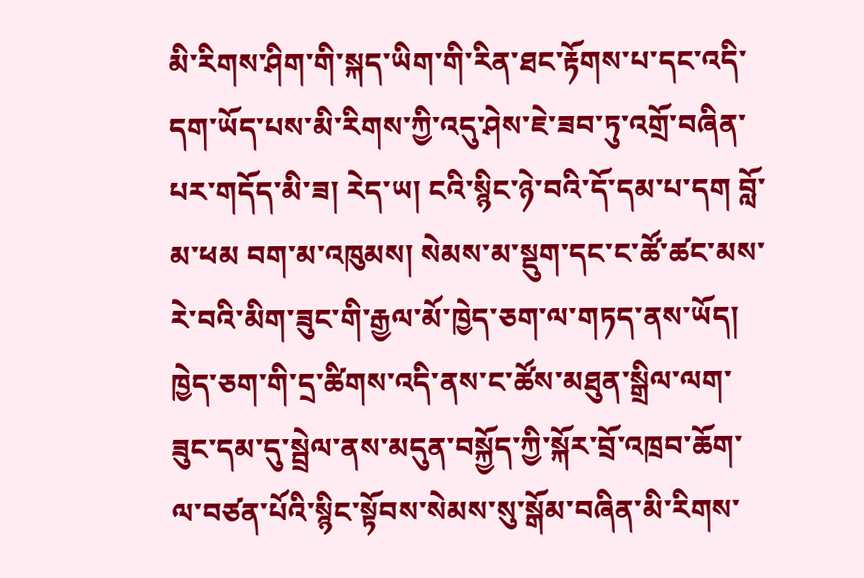མི་རིགས་ཤིག་གི་སྐད་ཡིག་གི་རིན་ཐང་རྟོགས་པ་དང་འདི་དག་ཡོད་པས་མི་རིགས་ཀྱི་འདུ་ཤེས་ཇེ་ཟབ་ཏུ་འགྲོ་བཞིན་པར་གདོད་མི་ཟ། རེད་ཡ། ངའི་སྙིང་ཉེ་བའི་དོ་དམ་པ་དག བློ་མ་ཕམ བག་མ་འཁུམས། སེམས་མ་སྡུག་དང་ང་ཚོ་ཚང་མས་རེ་བའི་མིག་ཟུང་གི་རྒྱལ་མོ་ཁྱེད་ཅག་ལ་གཏད་ནས་ཡོད། ཁྱེད་ཅག་གི་དྲ་ཚིགས་འདི་ནས་ང་ཚོས་མཐུན་སྒྲིལ་ལག་ཟུང་དམ་དུ་སྦྲེལ་ནས་མདུན་བསྐྱོད་ཀྱི་སྐོར་བྲོ་འཁྲབ་ཆོག་ལ་བཙན་པོའི་སྙིང་སྟོབས་སེམས་སུ་སྒོམ་བཞིན་མི་རིགས་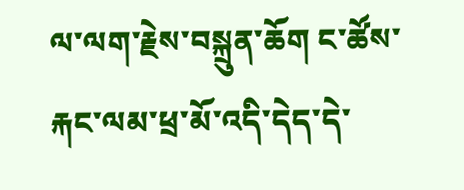ལ་ལག་རྗེས་བསྐྲུན་ཆོག ང་ཚོས་རྐང་ལམ་ཕྲ་མོ་འདི་དེད་དེ་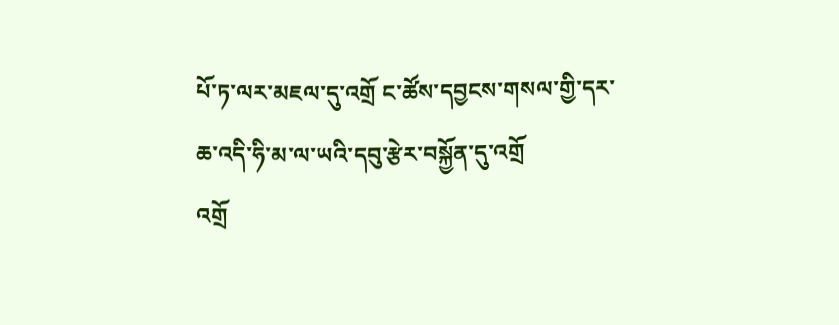པོ་ཏ་ལར་མཇལ་དུ་འགྲོ ང་ཚོས་དབྱངས་གསལ་གྱི་དར་ཆ་འདི་ཧི་མ་ལ་ཡའི་དབུ་རྩེར་བསྐྱོན་དུ་འགྲོ
འགྲོ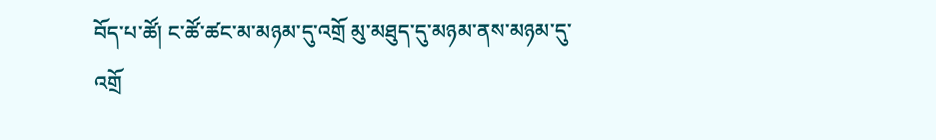བོད་པ་ཚོ། ང་ཚོ་ཚང་མ་མཉམ་དུ་འགྲོ མུ་མཐུད་དུ་མཉམ་ནས་མཉམ་དུ་འགྲོ